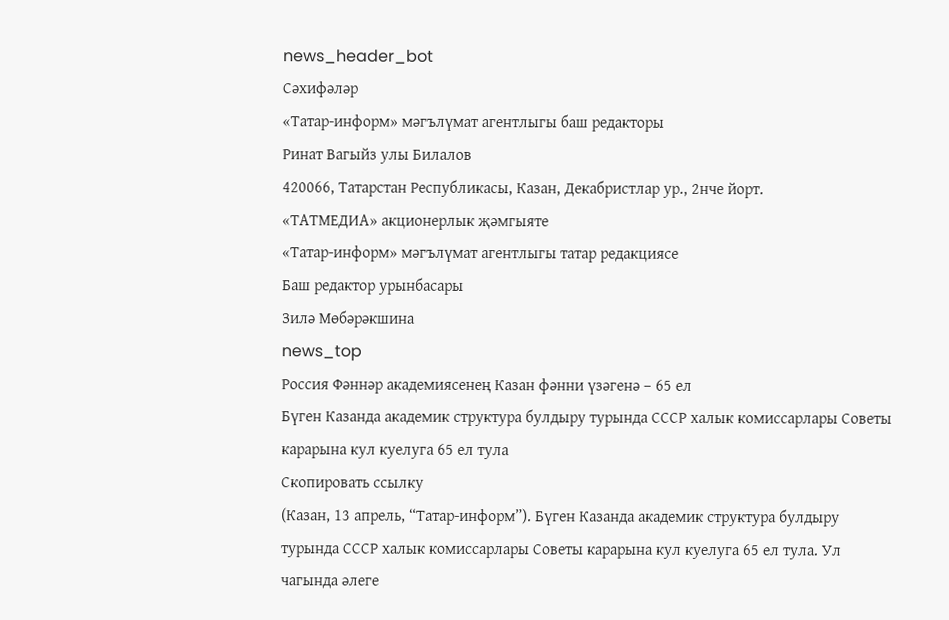news_header_bot
Сәхифәләр
«Татар-информ» мәгълүмат агентлыгы баш редакторы
Ринат Вагыйз улы Билалов
420066, Татарстан Республикасы, Казан, Декабристлар ур., 2нче йорт.
«ТАТМЕДИА» акционерлык җәмгыяте
«Татар-информ» мәгълүмат агентлыгы татар редакциясе
Баш редактор урынбасары
Зилә Мөбәрәкшина
news_top
Россия Фәннәр академиясенең Казан фәнни үзәгенә – 65 ел
Бүген Казанда академик структура булдыру турында СССР халык комиссарлары Советы карарына кул куелуга 65 ел тула
Скопировать ссылку
(Казан, 13 апрель, “Татар-информ”). Бүген Казанда академик структура булдыру турында СССР халык комиссарлары Советы карарына кул куелуга 65 ел тула. Ул чагында әлеге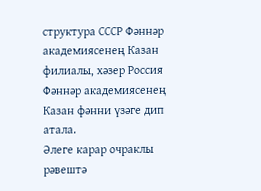структура СССР Фәннәр академиясенең Казан филиалы, хәзер Россия Фәннәр академиясенең Казан фәнни үзәге дип атала.
Әлеге карар очраклы рәвештә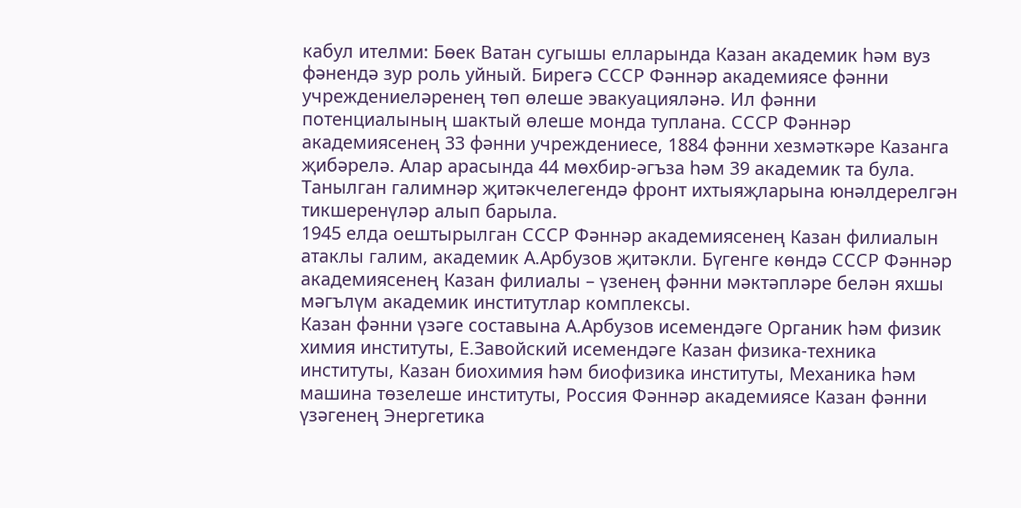кабул ителми: Бөек Ватан сугышы елларында Казан академик һәм вуз фәнендә зур роль уйный. Бирегә СССР Фәннәр академиясе фәнни учреждениеләренең төп өлеше эвакуацияләнә. Ил фәнни потенциалының шактый өлеше монда туплана. СССР Фәннәр академиясенең 33 фәнни учреждениесе, 1884 фәнни хезмәткәре Казанга җибәрелә. Алар арасында 44 мөхбир-әгъза һәм 39 академик та була. Танылган галимнәр җитәкчелегендә фронт ихтыяҗларына юнәлдерелгән тикшеренүләр алып барыла.
1945 елда оештырылган СССР Фәннәр академиясенең Казан филиалын атаклы галим, академик А.Арбузов җитәкли. Бүгенге көндә СССР Фәннәр академиясенең Казан филиалы – үзенең фәнни мәктәпләре белән яхшы мәгълүм академик институтлар комплексы.
Казан фәнни үзәге составына А.Арбузов исемендәге Органик һәм физик химия институты, Е.Завойский исемендәге Казан физика-техника институты, Казан биохимия һәм биофизика институты, Механика һәм машина төзелеше институты, Россия Фәннәр академиясе Казан фәнни үзәгенең Энергетика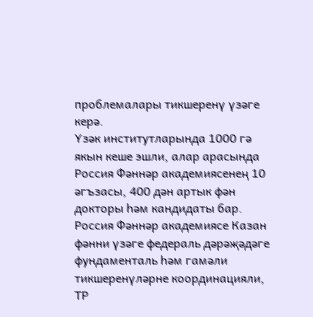проблемалары тикшеренү үзәге керә.
Үзәк институтларында 1000 гә якын кеше эшли, алар арасында Россия Фәннәр академиясенең 10 әгъзасы, 400 дән артык фән докторы һәм кандидаты бар. Россия Фәннәр академиясе Казан фәнни үзәге федераль дәрәҗәдәге фундаменталь һәм гамәли тикшеренүләрне координацияли, ТР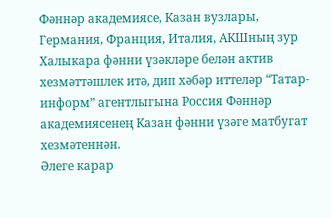Фәннәр академиясе, Казан вузлары, Германия, Франция, Италия, АКШның зур Халыкара фәнни үзәкләре белән актив хезмәттәшлек итә, дип хәбәр иттеләр “Татар-информ” агентлыгына Россия Фәннәр академиясенең Казан фәнни үзәге матбугат хезмәтеннән.
Әлеге карар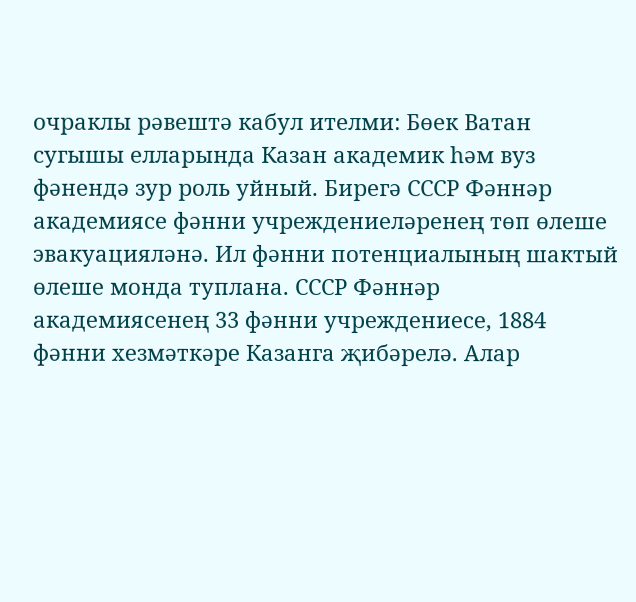очраклы рәвештә кабул ителми: Бөек Ватан сугышы елларында Казан академик һәм вуз фәнендә зур роль уйный. Бирегә СССР Фәннәр академиясе фәнни учреждениеләренең төп өлеше эвакуацияләнә. Ил фәнни потенциалының шактый өлеше монда туплана. СССР Фәннәр академиясенең 33 фәнни учреждениесе, 1884 фәнни хезмәткәре Казанга җибәрелә. Алар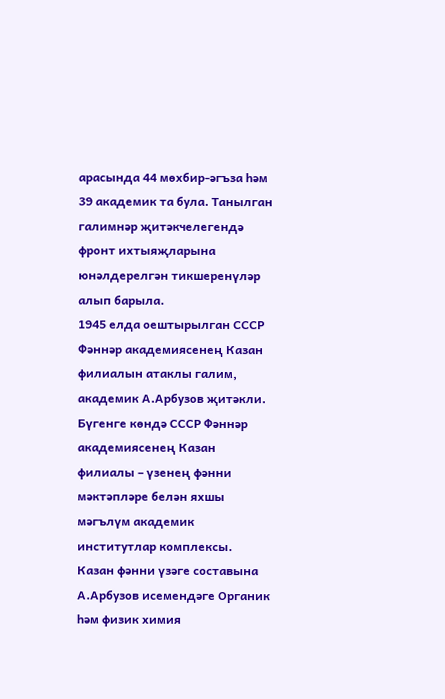арасында 44 мөхбир-әгъза һәм 39 академик та була. Танылган галимнәр җитәкчелегендә фронт ихтыяҗларына юнәлдерелгән тикшеренүләр алып барыла.
1945 елда оештырылган СССР Фәннәр академиясенең Казан филиалын атаклы галим, академик А.Арбузов җитәкли. Бүгенге көндә СССР Фәннәр академиясенең Казан филиалы – үзенең фәнни мәктәпләре белән яхшы мәгълүм академик институтлар комплексы.
Казан фәнни үзәге составына А.Арбузов исемендәге Органик һәм физик химия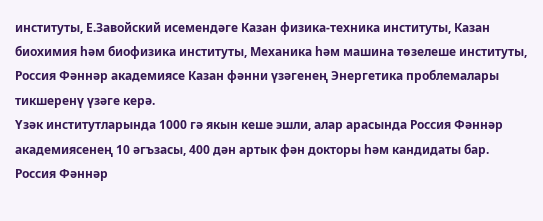институты, Е.Завойский исемендәге Казан физика-техника институты, Казан биохимия һәм биофизика институты, Механика һәм машина төзелеше институты, Россия Фәннәр академиясе Казан фәнни үзәгенең Энергетика проблемалары тикшеренү үзәге керә.
Үзәк институтларында 1000 гә якын кеше эшли, алар арасында Россия Фәннәр академиясенең 10 әгъзасы, 400 дән артык фән докторы һәм кандидаты бар. Россия Фәннәр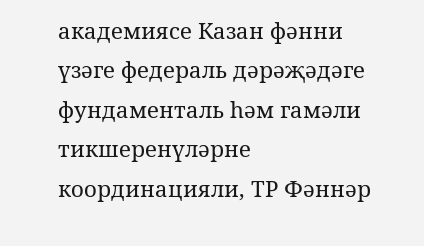академиясе Казан фәнни үзәге федераль дәрәҗәдәге фундаменталь һәм гамәли тикшеренүләрне координацияли, ТР Фәннәр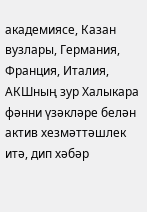академиясе, Казан вузлары, Германия, Франция, Италия, АКШның зур Халыкара фәнни үзәкләре белән актив хезмәттәшлек итә, дип хәбәр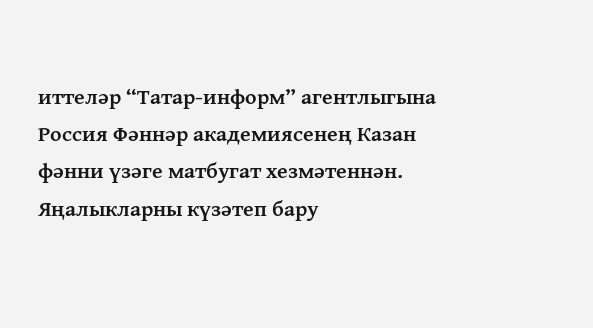иттеләр “Татар-информ” агентлыгына Россия Фәннәр академиясенең Казан фәнни үзәге матбугат хезмәтеннән.
Яңалыкларны күзәтеп бару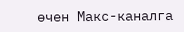өчен Макс-каналга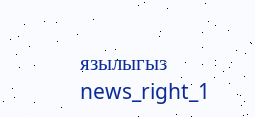язылыгыз
news_right_1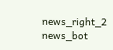news_right_2
news_bot